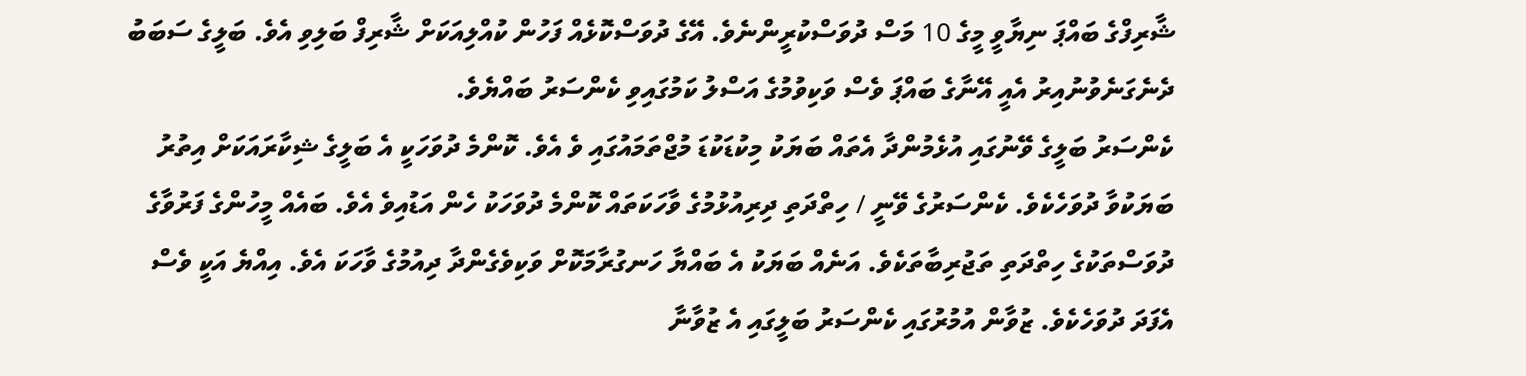ޝާރިފްގެ ބައްޕަ ނިޔާވީ މީގެ 10 މަސް ދުވަސްކުރީންނެވެ. އޭގެ ދުވަސްކޮޅެއް ފަހުން ކުއްލިއަކަށް ޝާރިފް ބަލިވި އެވެ. ބަލީގެ ސަބަބު ދެނެގަނެވުނުއިރު އެއީ އޭނާގެ ބައްޕަ ވެސް ވަކިވުމުގެ އަސްލު ކަމުގައިވި ކެންސަރު ބައްޔެވެ.
ކެންސަރު ބަލީގެ ވޭނުގައި އުޅެމުންދާ އެތައް ބަޔަކު މިކުޑަކުޑަ މުޖްތަމައުގައި ވެ އެވެ. ކޮންމެ ދުވަހަކީ އެ ބަލީގެ ޝިކާރައަކަށް އިތުރު ބަޔަކުވާ ދުވަހެކެވެ. ކެންސަރުގެ ވޭނީ / ހިތްދަތި ދިރިއުޅުމުގެ ވާހަކަތައް ކޮންމެ ދުވަހަކު ހެން އަޑުއިވެ އެވެ. ބައެއް މީހުންގެ ފަރުވާގެ ދުވަސްތަކުގެ ހިތްދަތި ތަޖުރިބާތަކެވެ. އަނެއް ބަޔަކު އެ ބައްޔާ ހަނގުރާމަކޮށް ވަކިވެގެންދާ ދިއުމުގެ ވާހަކަ އެވެ. އިއްޔެ އަކީ ވެސް އެފަދަ ދުވަހެކެވެ. ޒުވާން އުމުރުގައި ކެންސަރު ބަލީގައި އެ ޒުވާނާ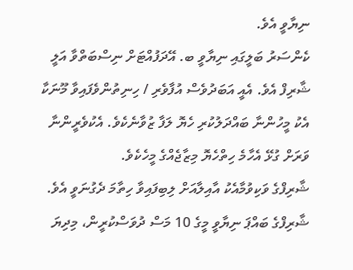ނިޔާވީ އެވެ.
ކެންސަރު ބަލީގައި ނިޔާވީ ބ. އޭދަފުއްޓަށް ނިސްބަތްވާ އަލީ ޝާރިފް އެވެ. އެއީ އަބަދުވެސް އުފާވެރި / ހިނިތުންވެފައިވާ މޫނަކާ އެކު މީހުންނާ ބައްދަލުކުރި ހެޔޮ ލަފާ ޒުވާނެކެވެ. އެކުވެރީންނާ ވަރަށް ގުޅޭ އެހާމެ ހިތްހެޔޮ މިޒާޖެއްގެ މީހެކެވެ.
ޝާރިފްގެ ވަކިވުމާއެކު އާއިލާއަށް ލިބިފައިވާ ހިތާމަ ދެގުނަވީ އެވެ.
ޝާރިފްގެ ބައްޕަ ނިޔާވީ މީގެ 10 މަސް ދުވަސްކުރީން، މިދިޔަ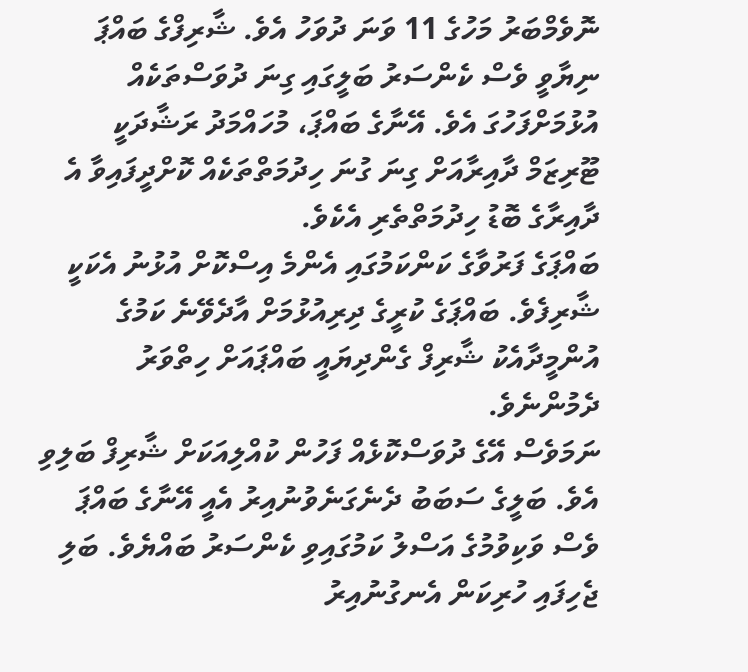ނޮވެމްބަރު މަހުގެ 11 ވަނަ ދުވަހު އެވެ. ޝާރިފްގެ ބައްޕަ ނިޔާވީ ވެސް ކެންސަރު ބަލީގައި ގިނަ ދުވަސްތަކެއް އުޅުމަށްފަހުގަ އެވެ. އޭނާގެ ބައްޕަ، މުހައްމަދު ރަޝާދަކީ ޓޫރިޒަމް ދާއިރާއަށް ގިނަ ގުނަ ހިދުމަތްތަކެއް ކޮށްދީފައިވާ އެ ދާއިރާގެ ބޮޑު ހިދުމަތްތެރި އެކެވެ.
ބައްޕަގެ ފަރުވާގެ ކަންކަމުގައި އެންމެ އިސްކޮށް އުޅުނު އެކަކީ ޝާރިފެވެ. ބައްޕަގެ ކުރީގެ ދިރިއުޅުމަށް އާދެވޭނެ ކަމުގެ އުންމީދާއެކު ޝާރިފް ގެންދިޔައީ ބައްޕައަށް ހިތްވަރު ދެމުންނެވެ.
ނަމަވެސް އޭގެ ދުވަސްކޮޅެއް ފަހުން ކުއްލިއަކަށް ޝާރިފް ބަލިވި އެވެ. ބަލީގެ ސަބަބު ދެނެގަނެވުނުއިރު އެއީ އޭނާގެ ބައްޕަ ވެސް ވަކިވުމުގެ އަސްލު ކަމުގައިވި ކެންސަރު ބައްޔެވެ. ބަލި ޖެހިފައި ހުރިކަން އެނގުނުއިރު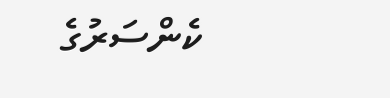ކެންސަރުގެ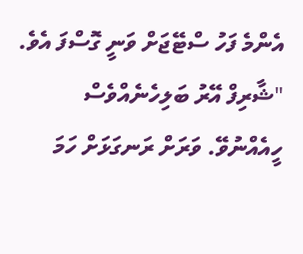އެންމެ ފަހު ސްޓޭޖަށް ވަނީ ގޮސްފަ އެވެ.
"ޝާރިފް އޭރު ބަލިހެނެއްވެސް ހީއެއްނުވޭ. ވަރަށް ރަނގަޅަށް ހަމަ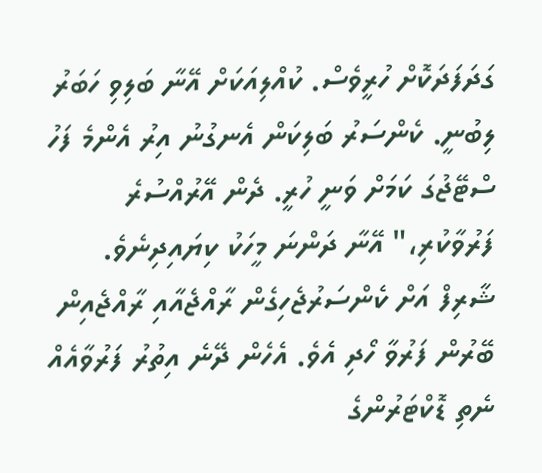ގަދަފަދަކޮށް ހުރީވެސް. ކުއްލިއަކަށް އޭނާ ބަލިވި ހަބަރު ލިބުނީ. ކެންސަރު ބަލިކަން އެނގުނު އިރު އެންމެ ފަހު ސްޓޭޖުގަ ކަމަށް ވަނީ ހުރީ. ދެން އޭރުއްސުރެ ފަރުވާކުރި،" އޭނާ ދަންނަ މީހަކު ކިޔައިދިނެވެ.
ޝާރިފް އަށް ކެންސަރުޖެހިގެން ރާއްޖެއާއި ރާއްޖެއިން ބޭރުން ފަރުވާ ހޯދި އެވެ. އެހެން ދޭނެ އިތުރު ފަރުވާއެއް ނެތި ޑޮކްޓަރުންގެ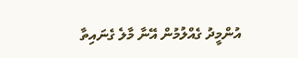އުންމީދު ގެއްލުމުން އޭނާ މާލެ ގެނައިތާ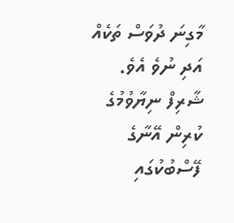މާގިނަ ދުވަސް ތަކެއް އަދި ނުވެ އެވެ.
ޝާރިފް ނިޔާވުމުގެ ކުރިން އޭނާގެ ފޭސްބުކުގައި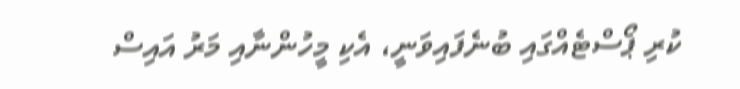ކުރި ޕޯސްޓެއްގައި ބުނެފައިވަނީ، އެކި މީހުންނާއި މަރު އައިސް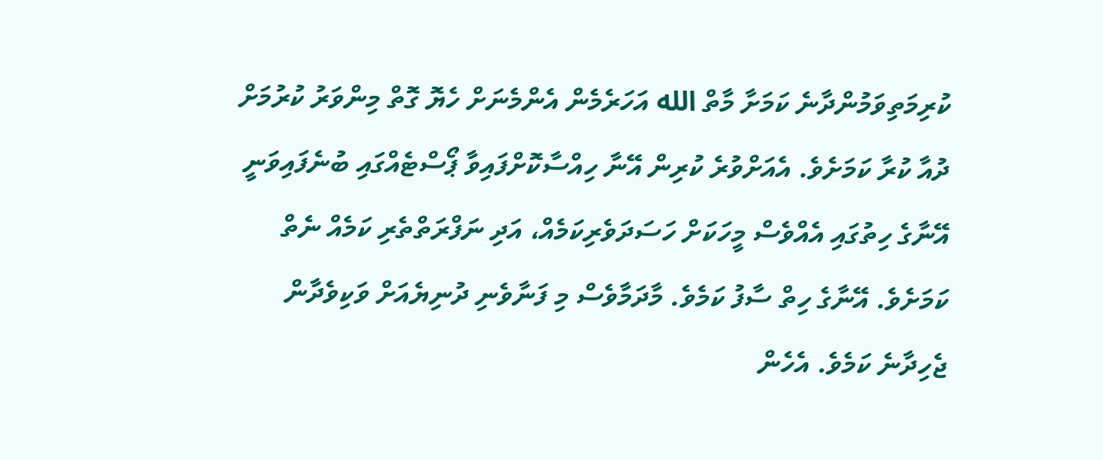ކުރިމަތިވަމުންދާނެ ކަމަށާ މާތް الله އަހަރެމެން އެންމެނަށް ހެޔޮ ގޮތް މިންވަރު ކުރުމަށް ދުއާ ކުރާ ކަމަށެވެ. އެއަށްވުރެ ކުރިން އޭނާ ހިއްސާކޮށްފައިވާ ޕޯސްޓެއްގައި ބުނެފައިވަނީ އޭނާގެ ހިތުގައި އެއްވެސް މީހަކަށް ހަސަދަވެރިކަމެއް، އަދި ނަފްރަތްތެރި ކަމެއް ނެތް ކަމަށެވެ. އޭނާގެ ހިތް ސާފު ކަމެވެ. މާދަމާވެސް މި ފަނާވެނި ދުނިޔެއަށް ވަކިވެދާން ޖެހިދާނެ ކަމެވެ. އެހެން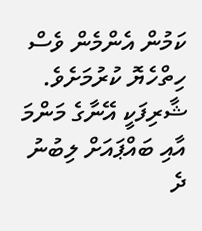ކަމުން އެންމެން ވެސް ހިތްހެޔޮ ކުރުމަށެވެ.
ޝާރިފަކީ އޭނާގެ މަންމަ އާއި ބައްޕައަށް ލިބުނު ދެ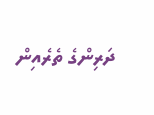ދަރިންގެ ތެރެއިން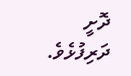ދޮށީ ދަރިފުޅެވެ.